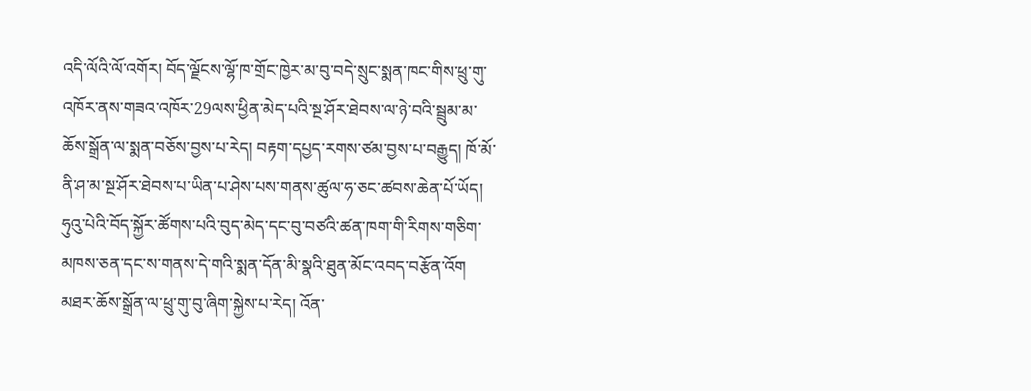འདི་ལོའི་ལོ་འགོར། བོད་ལྗོངས་ལྷོ་ཁ་གྲོང་ཁྱེར་མ་བུ་བདེ་སྲུང་སྨན་ཁང་གིས་ཕྲུ་གུ་འཁོར་ནས་གཟའ་འཁོར་29ལས་ཕྱིན་མེད་པའི་སྔ་ཤོར་ཐེབས་ལ་ཉེ་བའི་སྦྲུམ་མ་ཆོས་སྒྲོན་ལ་སྨན་བཅོས་བྱས་པ་རེད། བརྟག་དཔྱད་རགས་ཙམ་བྱས་པ་བརྒྱུད། ཁོ་མོ་ནི་ཤ་མ་སྔ་ཤོར་ཐེབས་པ་ཡིན་པ་ཤེས་པས་གནས་ཚུལ་ཧ་ཅང་ཚབས་ཆེན་པོ་ཡོད།
ཧུའུ་པེའི་བོད་སྐྱོར་ཚོགས་པའི་བུད་མེད་དང་བུ་བཙའི་ཚན་ཁག་གི་རིགས་གཅིག་མཁས་ཅན་དང་ས་གནས་དེ་གའི་སྨན་དོན་མི་སྣའི་ཐུན་མོང་འབད་བརྩོན་འོག མཐར་ཆོས་སྒྲོན་ལ་ཕྲུ་གུ་བུ་ཞིག་སྐྱེས་པ་རེད། འོན་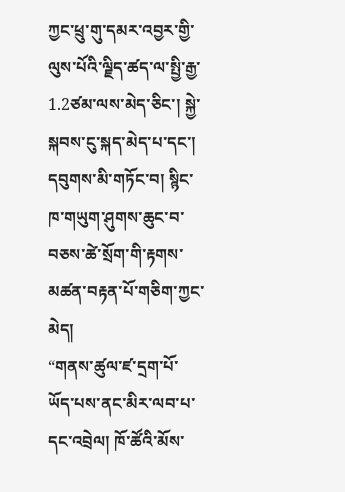ཀྱང་ཕྲུ་གུ་དམར་འབྱར་གྱི་ལུས་པོའི་ལྗིད་ཚད་ལ་སྤྱི་རྒྱ་1.2ཙམ་ལས་མེད་ཅིང་། སྐྱེ་སྐབས་ངུ་སྐད་མེད་པ་དང་། དབུགས་མི་གཏོང་བ། སྙིང་ཁ་གཡུག་ཤུགས་ཆུང་བ་བཅས་ཚེ་སྲོག་གི་རྟགས་མཚན་བརྟན་པོ་གཅིག་ཀྱང་མེད།
“གནས་ཚུལ་ཛ་དྲག་པོ་ཡོད་པས་ནང་མིར་ལབ་པ་དང་འབྲེལ། ཁོ་ཚོའི་མོས་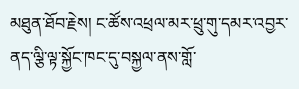མཐུན་ཐོབ་རྗེས། ང་ཚོས་འཕྲལ་མར་ཕྲུ་གུ་དམར་འབྱར་ནད་ལྕི་ལྟ་སྐྱོང་ཁང་དུ་བསྐྱལ་ནས་གློ་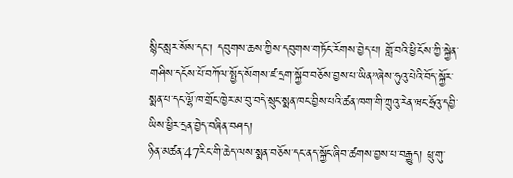སྙིང་སླར་སོས་དང་། དབུགས་ཆས་ཀྱིས་དབུགས་གཏོང་རོགས་བྱེད་པ། གློ་བའི་ཕྱི་ངོས་ཀྱི་སྐྱེན་གཤིས་དངོས་པོ་བཀོལ་སྤྱོད་སོགས་ཛ་དྲག་སྐྱོབ་བཅོས་བྱས་པ་ཡིན”ཞེས་ཧུའུ་པེའི་བོད་སྐྱོར་སྨན་པ་དང་ལྷོ་ཁ་གྲོང་ཁྱེར་མ་བུ་བདེ་སྲུང་སྨན་ཁང་བྱིས་པའི་ཚན་ཁག་གི་ཀྲུའུ་རེན་ཝང་ཧྲོའུ་དབྱི་ཡིས་ཕྱིར་དྲན་བྱེད་བཞིན་བཤད།
ཉིན་མཚན་47རིང་གི་ཆེད་ལས་སྨན་བཅོས་དང་ནད་སྐྱོང་ཞིབ་ཚགས་བྱས་པ་བརྒྱུད། ཕྲུ་གུ་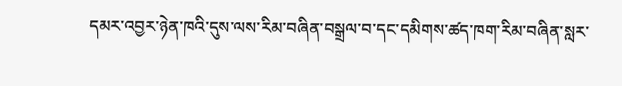དམར་འབྱར་ཉེན་ཁའི་དུས་ལས་རིམ་བཞིན་བསྒྲལ་བ་དང་དམིགས་ཚད་ཁག་རིམ་བཞིན་སླར་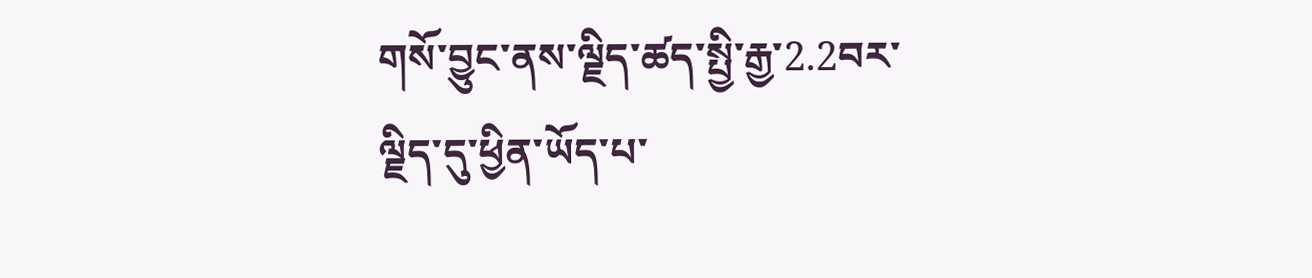གསོ་བྱུང་ནས་ལྗིད་ཚད་སྤྱི་རྒྱ་2.2བར་ལྗིད་དུ་ཕྱིན་ཡོད་པ་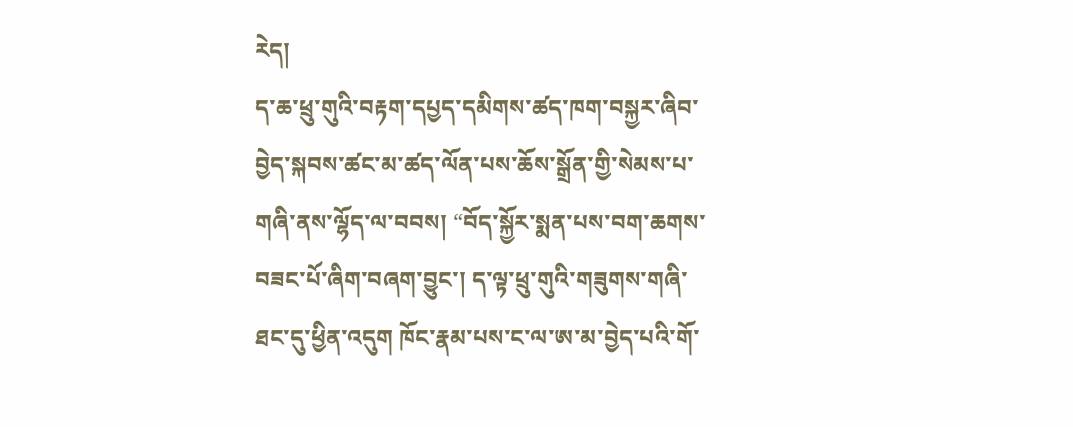རེད།
ད་ཆ་ཕྲུ་གུའི་བརྟག་དཔྱད་དམིགས་ཚད་ཁག་བསྐྱར་ཞིབ་བྱེད་སྐབས་ཚང་མ་ཚད་ལོན་པས་ཆོས་སྒྲོན་གྱི་སེམས་པ་གཞི་ནས་ལྷོད་ལ་བབས། “བོད་སྐྱོར་སྨན་པས་བག་ཆགས་བཟང་པོ་ཞིག་བཞག་བྱུང་། ད་ལྟ་ཕྲུ་གུའི་གཟུགས་གཞི་ཐང་དུ་ཕྱིན་འདུག ཁོང་རྣམ་པས་ང་ལ་ཨ་མ་བྱེད་པའི་གོ་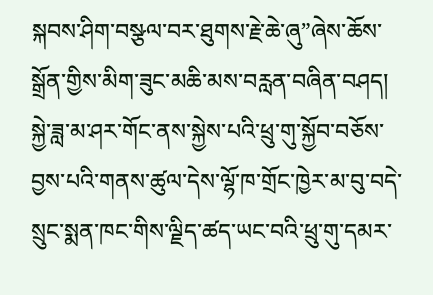སྐབས་ཤིག་བསྩལ་བར་ཐུགས་རྗེ་ཆེ་ཞུ”ཞེས་ཆོས་སྒྲོན་གྱིས་མིག་ཟུང་མཆི་མས་བརླན་བཞིན་བཤད།
སྐྱེ་ཟླ་མ་ཤར་གོང་ནས་སྐྱེས་པའི་ཕྲུ་གུ་སྐྱོབ་བཅོས་བྱས་པའི་གནས་ཚུལ་དེས་ལྷོ་ཁ་གྲོང་ཁྱེར་མ་བུ་བདེ་སྲུང་སྨན་ཁང་གིས་ལྗིད་ཚད་ཡང་བའི་ཕྲུ་གུ་དམར་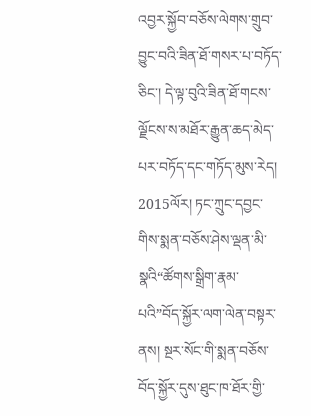འབྱར་སྐྱོབ་བཅོས་ལེགས་གྲུབ་བྱུང་བའི་ཟིན་ཐོ་གསར་པ་བཏོད་ཅིང་། དེ་ལྟ་བུའི་ཟིན་ཐོ་གངས་ལྗོངས་ས་མཐོར་རྒྱུན་ཆད་མེད་པར་བཏོད་དང་གཏོད་མུས་རེད།
2015ལོར། ཏང་ཀྲུང་དབྱང་གིས་སྨན་བཅོས་ཤེས་ལྡན་མི་སྣའི“ཚོགས་སྒྲིག་རྣམ་པའི”བོད་སྐྱོར་ལག་ལེན་བསྟར་ནས། སྔར་སོང་གི་སྨན་བཅོས་བོད་སྐྱོར་དུས་ཐུང་ཁ་ཐོར་གྱི་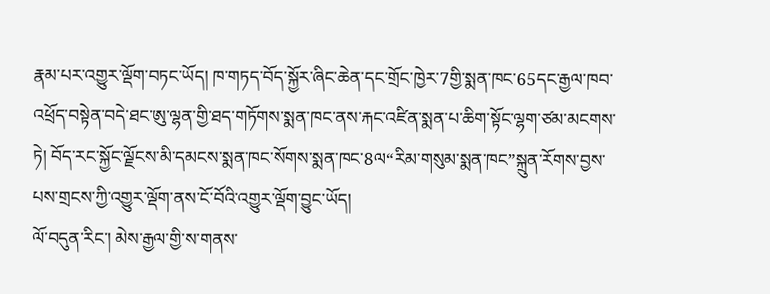རྣམ་པར་འགྱུར་ལྡོག་བཏང་ཡོད། ཁ་གཏད་བོད་སྐྱོར་ཞིང་ཆེན་དང་གྲོང་ཁྱེར་7གྱི་སྨན་ཁང་65དང་རྒྱལ་ཁབ་འཕྲོད་བསྟེན་བདེ་ཐང་ཨུ་ལྷན་གྱི་ཐད་གཏོགས་སྨན་ཁང་ནས་རྐང་འཛིན་སྨན་པ་ཆིག་སྟོང་ལྷག་ཙམ་མངགས་ཏེ། བོད་རང་སྐྱོང་ལྗོངས་མི་དམངས་སྨན་ཁང་སོགས་སྨན་ཁང་8ལ“རིམ་གསུམ་སྨན་ཁང”སྐྲུན་རོགས་བྱས་པས་གྲངས་ཀྱི་འགྱུར་ལྡོག་ནས་ངོ་བོའི་འགྱུར་ལྡོག་བྱུང་ཡོད།
ལོ་བདུན་རིང་། མེས་རྒྱལ་གྱི་ས་གནས་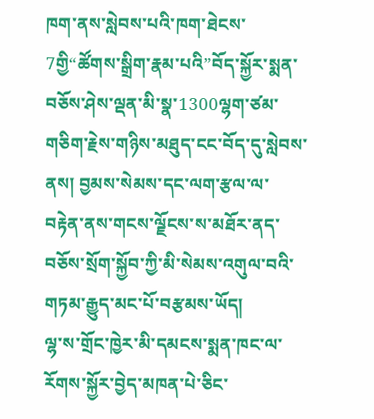ཁག་ནས་སླེབས་པའི་ཁག་ཐེངས་7གྱི“ཚོགས་སྒྲིག་རྣམ་པའི”བོད་སྐྱོར་སྨན་བཅོས་ཤེས་ལྡན་མི་སྣ་1300ལྷག་ཙམ་གཅིག་རྗེས་གཉིས་མཐུད་ངང་བོད་དུ་སླེབས་ནས། བྱམས་སེམས་དང་ལག་རྩལ་ལ་བརྟེན་ནས་གངས་ལྗོངས་ས་མཐོར་ནད་བཅོས་སྲོག་སྐྱོབ་ཀྱི་མི་སེམས་འགུལ་བའི་གཏམ་རྒྱུད་མང་པོ་བརྩམས་ཡོད།
ལྷ་ས་གྲོང་ཁྱེར་མི་དམངས་སྨན་ཁང་ལ་རོགས་སྐྱོར་བྱེད་མཁན་པེ་ཅིང་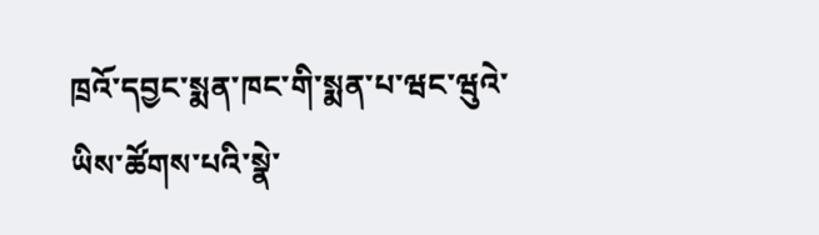ཁྲའོ་དབྱང་སྨན་ཁང་གི་སྨན་པ་ཝང་ཝུའེ་ཡིས་ཚོགས་པའི་སྣེ་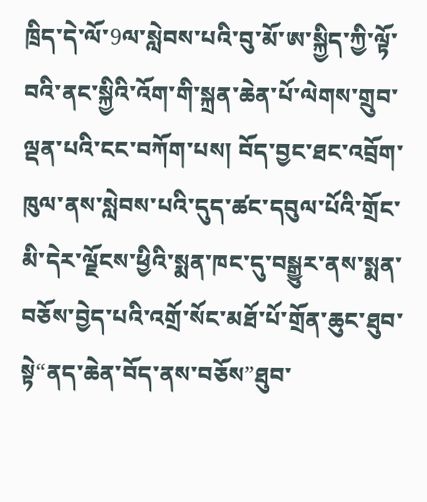ཁྲིད་དེ་ལོ་9ལ་སླེབས་པའི་བུ་མོ་ཨ་སྐྱིད་ཀྱི་ལྟོ་བའི་ནང་སྐྱིའི་འོག་གི་སྐྲན་ཆེན་པོ་ལེགས་གྲུབ་ལྡན་པའི་ངང་བཀོག་པས། བོད་བྱང་ཐང་འབྲོག་ཁུལ་ནས་སླེབས་པའི་དུད་ཚང་དབུལ་པོའི་གྲོང་མི་དེར་ལྗོངས་ཕྱིའི་སྨན་ཁང་དུ་བསྒྱུར་ནས་སྨན་བཅོས་བྱེད་པའི་འགྲོ་སོང་མཐོ་པོ་གྲོན་ཆུང་ཐུབ་སྟེ“ནད་ཆེན་བོད་ནས་བཅོས”ཐུབ་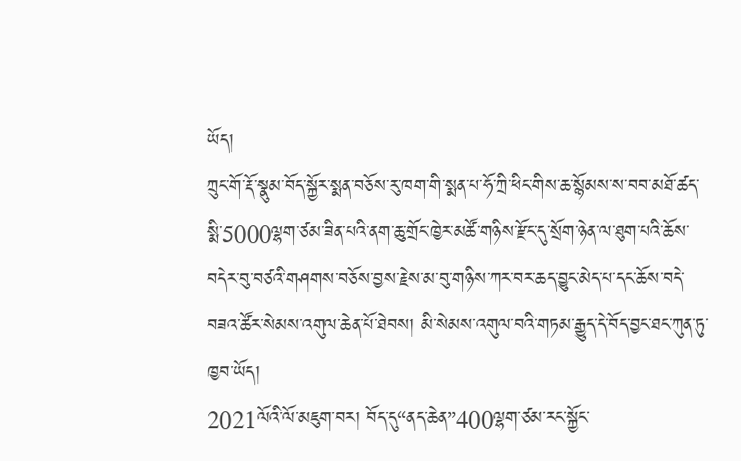ཡོད།
ཀྲུང་གོ་རྡོ་སྣུམ་བོད་སྐྱོར་སྨན་བཅོས་རུ་ཁག་གི་སྨན་པ་ཧོ་ཀྲི་ཕིང་གིས་ཆ་སྙོམས་ས་བབ་མཐོ་ཚད་སྨི་5000ལྷག་ཙམ་ཟིན་པའི་ནག་ཆུ་གྲོང་ཁྱེར་མཚོ་གཉིས་རྫོང་དུ་སྲོག་ཉེན་ལ་ཐུག་པའི་ཆོས་བདེར་བུ་བཙའི་གཤགས་བཅོས་བྱས་རྗེས་མ་བུ་གཉིས་ཀར་བར་ཆད་བྱུང་མེད་པ་དང་ཆོས་བདེ་བཟའ་ཚོར་སེམས་འགུལ་ཆེན་པོ་ཐེབས། མི་སེམས་འགུལ་བའི་གཏམ་རྒྱུད་དེ་བོད་བྱང་ཐང་ཀུན་ཏུ་ཁྱབ་ཡོད།
2021ལོའི་ལོ་མཇུག་བར། བོད་དུ“ནད་ཆེན”400ལྷག་ཙམ་རང་སྐྱོང་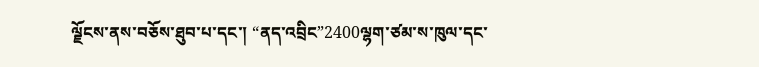ལྗོངས་ནས་བཅོས་ཐུབ་པ་དང་། “ནད་འབྲིང”2400ལྷག་ཙམ་ས་ཁུལ་དང་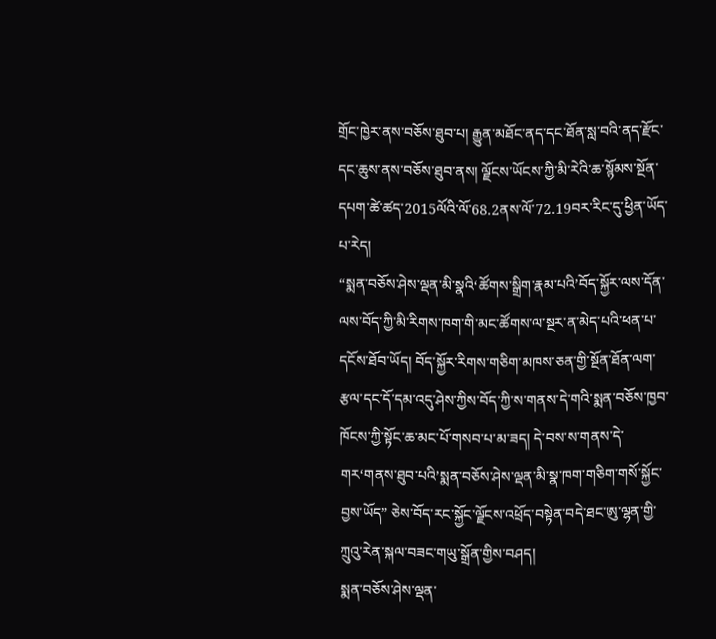གྲོང་ཁྱེར་ནས་བཅོས་ཐུབ་པ། རྒྱུན་མཐོང་ནད་དང་ཐོན་སླ་བའི་ནད་རྫོང་དང་ཆུས་ནས་བཅོས་ཐུབ་ནས། ལྗོངས་ཡོངས་ཀྱི་མི་རེའི་ཆ་སྙོམས་སྔོན་དཔག་ཚེ་ཚད་2015ལོའི་ལོ་68.2ནས་ལོ་72.19བར་རིང་དུ་ཕྱིན་ཡོད་པ་རེད།
“སྨན་བཅོས་ཤེས་ལྡན་མི་སྣའི‘ཚོགས་སྒྲིག་རྣམ་པའི’བོད་སྐྱོར་ལས་དོན་ལས་བོད་ཀྱི་མི་རིགས་ཁག་གི་མང་ཚོགས་ལ་སྔར་ན་མེད་པའི་ཕན་པ་དངོས་ཐོབ་ཡོད། བོད་སྐྱོར་རིགས་གཅིག་མཁས་ཅན་གྱི་སྔོན་ཐོན་ལག་རྩལ་དང་དོ་དམ་འདུ་ཤེས་ཀྱིས་བོད་ཀྱི་ས་གནས་དེ་གའི་སྨན་བཅོས་ཁྱབ་ཁོངས་ཀྱི་སྟོང་ཆ་མང་པོ་གསབ་པ་མ་ཟད། དེ་བས་ས་གནས་དེ་གར‘གནས་ཐུབ་པའི’སྨན་བཅོས་ཤེས་ལྡན་མི་སྣ་ཁག་གཅིག་གསོ་སྐྱོང་བྱས་ཡོད” ཅེས་བོད་རང་སྐྱོང་ལྗོངས་འཕྲོད་བསྟེན་བདེ་ཐང་ཨུ་ལྷན་གྱི་ཀྲུའུ་རེན་སྐལ་བཟང་གཡུ་སྒྲོན་གྱིས་བཤད།
སྨན་བཅོས་ཤེས་ལྡན་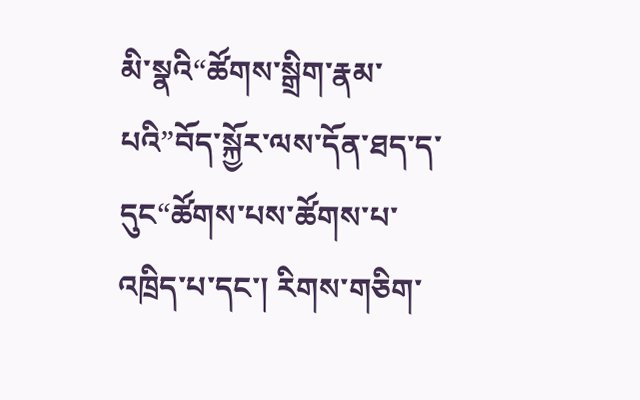མི་སྣའི“ཚོགས་སྒྲིག་རྣམ་པའི”བོད་སྐྱོར་ལས་དོན་ཐད་ད་དུང“ཚོགས་པས་ཚོགས་པ་འཁྲིད་པ་དང་། རིགས་གཅིག་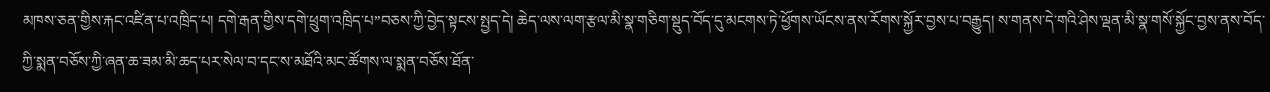མཁས་ཅན་གྱིས་རྐང་འཛིན་པ་འཁྲིད་པ། དགེ་རྒན་གྱིས་དགེ་ཕྲུག་འཁྲིད་པ”བཅས་ཀྱི་བྱེད་སྟངས་སྤྱད་དེ། ཆེད་ལས་ལག་རྩལ་མི་སྣ་གཅིག་སྡུད་བོད་དུ་མངགས་ཏེ་ཕྱོགས་ཡོངས་ནས་རོགས་སྐྱོར་བྱས་པ་བརྒྱུད། ས་གནས་དེ་གའི་ཤེས་ལྡན་མི་སྣ་གསོ་སྐྱོང་བྱས་ནས་བོད་ཀྱི་སྨན་བཅོས་ཀྱི་ཞན་ཆ་ཟམ་མི་ཆད་པར་སེལ་བ་དང་ས་མཐོའི་མང་ཚོགས་ལ་སྨན་བཅོས་ཐོན་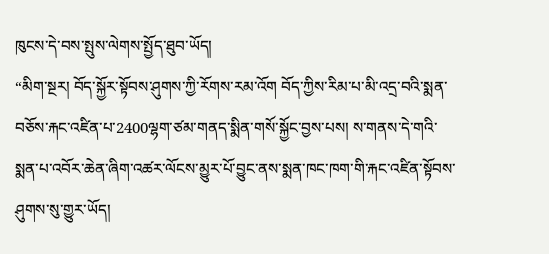ཁུངས་དེ་བས་སྤུས་ལེགས་སྤྱོད་ཐུབ་ཡོད།
“མིག་སྔར། བོད་སྐྱོར་སྟོབས་ཤུགས་ཀྱི་རོགས་རམ་འོག བོད་ཀྱིས་རིམ་པ་མི་འདྲ་བའི་སྨན་བཅོས་རྐང་འཛིན་པ་2400ལྷག་ཙམ་གནད་སྨིན་གསོ་སྐྱོང་བྱས་པས། ས་གནས་དེ་གའི་སྨན་པ་འབོར་ཆེན་ཞིག་འཚར་ལོངས་མྱུར་པོ་བྱུང་ནས་སྨན་ཁང་ཁག་གི་རྐང་འཛིན་སྟོབས་ཤུགས་སུ་གྱུར་ཡོད།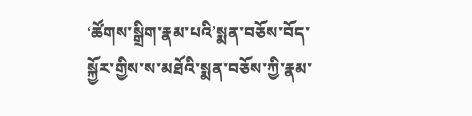‘ཚོགས་སྒྲིག་རྣམ་པའི’སྨན་བཅོས་བོད་སྐྱོར་གྱིས་ས་མཐོའི་སྨན་བཅོས་ཀྱི་རྣམ་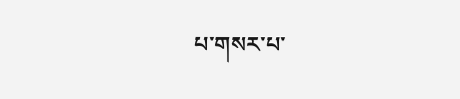པ་གསར་པ་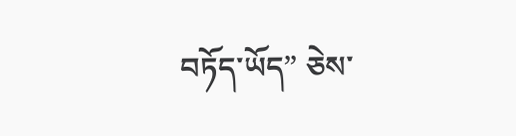བཏོད་ཡོད” ཅེས་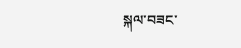སྐལ་བཟང་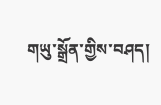གཡུ་སྒྲོན་གྱིས་བཤད།